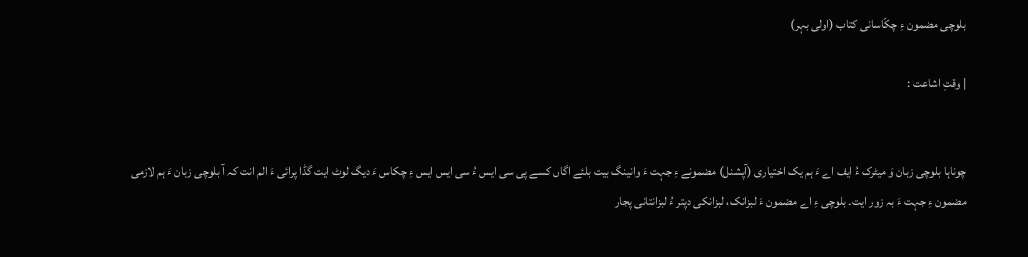بلوچی مضمون ءِ چکّاسانی کتاب (اولی بہر)

| وقتِ اشاعت :


چوناہا بلوچی زبان وَ میٹرک ءُ ایف اے ءَ ہم یک اختیاری (آپشنل) مضمونے ءِ جہت ءَ وانینگ بیت بلئے اگاں کسے پی سی ایس ءُ سی ایس ایس ءِ چکاس ءَ دیگ لوٹ ایت گڈا پرائی ءَ الم انت کہ آ بلوچی زبان ءَ ہم لازمی مضمون ءِ جہت ءَ بہ زور ایت۔ بلوچی ءِ اے مضمون ءَ لبزانک، لبزانکی دپتر ءُ لبزانتانی پجار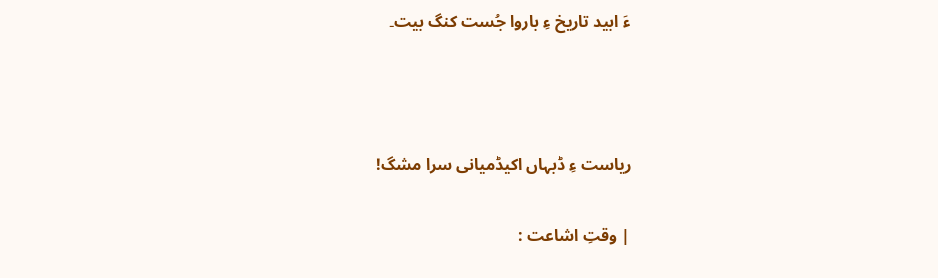ءَ ابید تاریخ ءِ باروا جُست کنگ بیت۔



ریاست ءِ ڈبہاں اکیڈمیانی سرا مشگ!

| وقتِ اشاعت :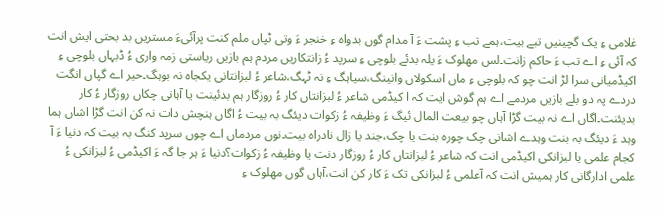غلامی ءِ یک گچینیں تبے بیت،ہمے تب ءِ پشت ءَ آ مدام گوں بدواہ ءِ خنجر ءَ وتی ٹپاں ملم کنت پرآئیءَ مستریں بد بحتی ایش انت کہ آئی ءِ اے تب ءَ حاکم زانت۔لس مھلوک ءَ یلہ بدئے بلوچی ءِ سرپد ءُ زانتکاریں مردم ہم بازیں ریاستی زمہ واری ءُ ڈبہاں بلوچی ءِ اکیڈمیانی سرا لڑ انت چو کہ بلوچی ءِ ماں اسکولاں وانینگ،سیاہگ ءِ نہ ٹہگ،شاعر ءُ لبزانتانی یکجاہ نہ بوہگ۔حیر اے گپاں انگت دردے پہ دو بلے بازیں مردمے اے ہم گوش ایت کہ ا کیڈمی شاعر ءُ لبزانتاں کار ءُ روزگار ہم بدئینت یا آہانی چکاں روزگار ءُ کار بدیئنت۔اگاں اے نہ بیت گڑا آہاں چو بیعت المال ئیگ ءَ وظیفہ ءُ زکوات دیئگ بہ بیت ءُ اگاں ہنچش دات نہ کن انت گڑا اشاں ہما وہد ءَ دیئگ بہ بنت وہدے اشانی چک چورہ بنت یا چک،جند یا زال نادراہ بیت۔نوں مردماں اے چوں سرپد کنگ بہ بیت کہ دنیا ءَ آ کجام علمی یا لبزانکی اکیڈمی انت کہ شاعر ءُ لبزانتاں کار ءُ روزگار دنت یا وظیفہ ءُ زکوات؟دنیا ءَ ہر جا گہ ءَ اکیڈمی ءُ لبزانکی ءُ علمی ادارگانی کار ہمیش انت کہ آعلمی ءُ لبزانکی تک ءَ کار کن انت،آہاں گوں مھلوک ءِ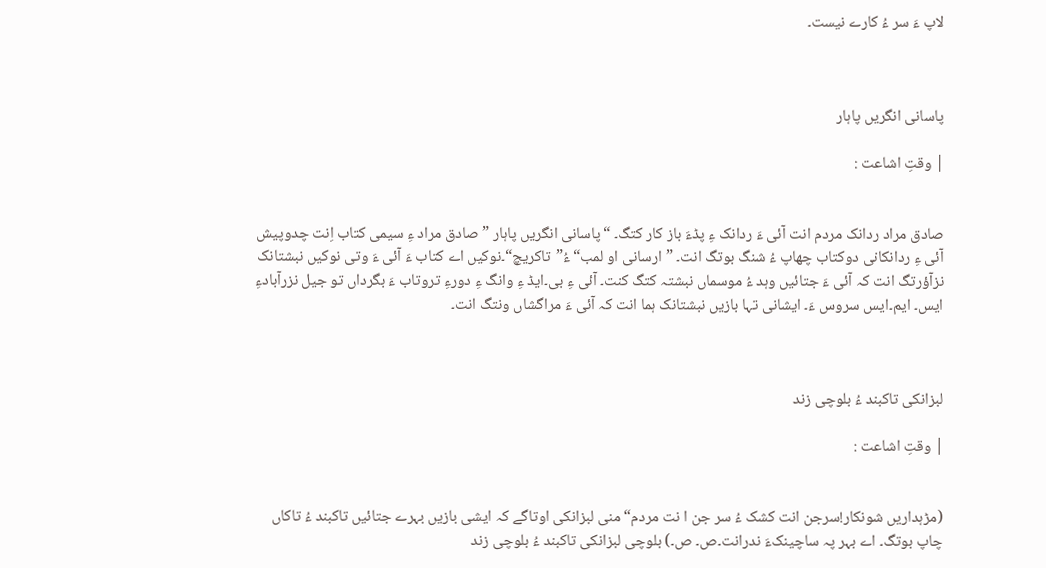لاپ ءَ سر ءُ کارے نیست۔



پاسانی انگریں پاہار

| وقتِ اشاعت :


صادق مراد ردانک مردم انت آئی ءَ ردانک ءِ پڈءَ باز کار کتگ۔ “پاسانی انگریں پاہار ” صادق مراد ءِ سیمی کتاب اِنت چدوپیش آئی ءِ ردانکانی دوکتاب چھاپ ءُ شنگ بوتگ انت۔ ”ارسانی او لمب“ ءُ”تاکریچ“۔نوکیں اے کتاب ءَ آئی ءَ وتی نوکیں نبشتانک نزآؤرتگ انت کہ آئی ءَ جتائیں وہد ءُ موسماں نبشتہ کتگ کنت۔ آئی ءِ بی۔ایڈ ءِ وانگ ءِ دورءِ تروتاب ءَ بگرداں تو جیل نزرآبادءِ ایس۔ ایم۔ایس سروس ءَ۔ ایشانی تہا بازیں نبشتانک ہما انت کہ آئی ءَ مراگشاں ونتگ انت۔



لبزانکی تاکبند ءُ بلوچی زند

| وقتِ اشاعت :


(مڑہداریں شونکار!سرجن انت کشک ءُ سر جن ا نت مردم“ منی لبزانکی اوتاگے کہ ایشی بازیں بہرے جتائیں تاکبند ءُ تاکاں چاپ بوتگ۔ اے بہر پہ ساچینکءَ ندرانت۔ص۔ ص۔) بلوچی لبزانکی تاکبند ءُ بلوچی زند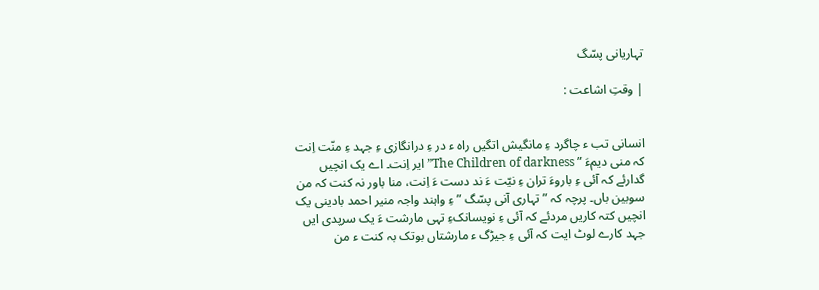تہاریانی پسّگ

| وقتِ اشاعت :


انسانی تب ء چاگرد ءِ مانگیش اتگیں راہ ء در ءِ درانگازی ءِ جہد ءِ منّت اِنت کہ منی دیمءَ ” The Children of darkness” ایر اِنت۔ اے یک انچیں گدارئے کہ آئی ءِ باروءَ تران ءِ نیّت ءَ ند دست ءَ اِنت، منا باور نہ کنت کہ من سوبین باں۔ پرچہ کہ ” تہاری آنی پسّگ ” ءِ واہند واجہ منیر احمد بادینی یک انچیں کتہ کاریں مردئے کہ آئی ءِ نویسانکءِ تہی مارشت ءَ یک سرپدی ایں جہد کارے لوٹ ایت کہ آئی ءِ جیڑگ ء مارشتاں بوتک بہ کنت ء من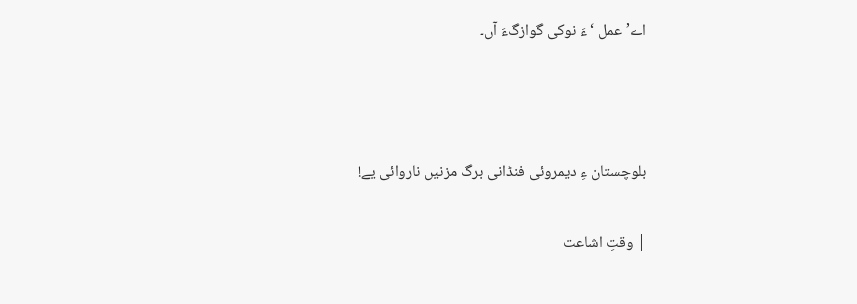اے’ عمل ‘ ءَ نوکی گوازگءَ آں۔



بلوچستان ءِ دیمروئی فنڈانی برگ مزنیں ناروائی یے!

| وقتِ اشاعت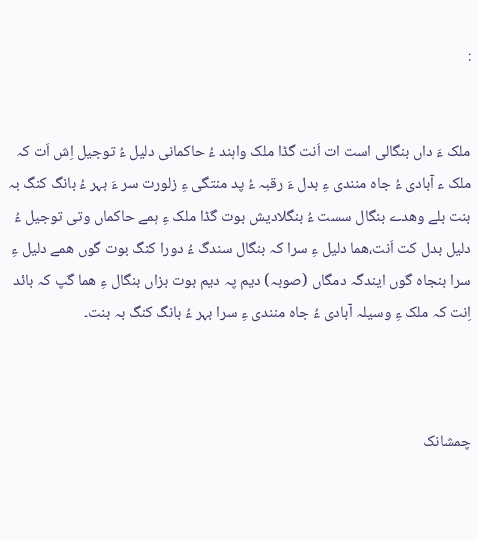:


ملک ءَ داں بنگالی است ات اَنت گڈا ملک واہند ءُ حاکمانی دلیل ءُ توجیل اِش اَت کہ ملک ء آبادی ءُ جاہ منندی ءِ بدل ءَ رقبہ ءُ پد منتگی ءِ زلورت سر ءَ بہر ءُ بانگ کنگ بہ بنت بلے وھدے بنگال سست ءُ بنگلادیش بوت گڈا ملک ءِ ہمے حاکماں وتی توجیل ءُ دلیل بدل کت اَنت،ھما دلیل ءِ سرا کہ بنگال سندگ ءُ دورا کنگ بوت گوں ھمے دلیل ءِ سرا بنجاہ گوں ایندگہ دمگاں (صوبہ) دیم پہ دیم بوت بزاں بنگال ءِ ھما گپ کہ بائد اِنت کہ ملک ءِ وسیلہ آبادی ءُ جاہ منندی ءِ سرا بہر ءُ بانگ کنگ بہ بنت۔



چمشانک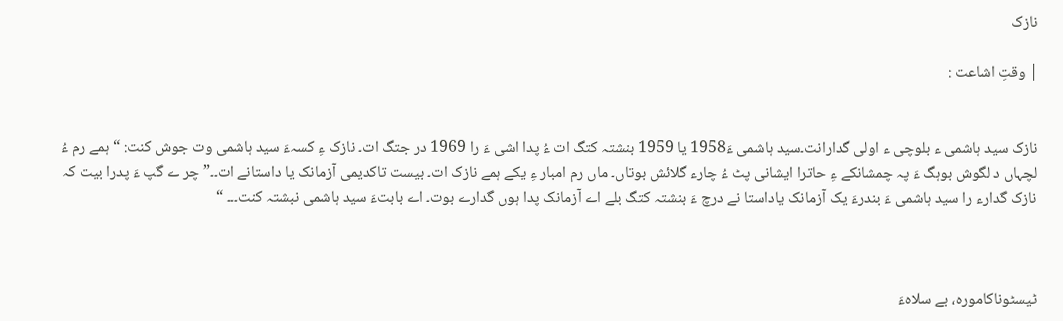نازک

| وقتِ اشاعت :


نازک سید ہاشمی ء بلوچی ء اولی گدارانت۔سید ہاشمی ءَ1958 یا 1959 بنشتہ کتگ ات ءُ پدا اشی ءَ را 1969 در جتگ ات۔ نازک ءِ کسہءَ سید ہاشمی وت جوش کنت: “ہمے رم ءُ لچہاں د لگوش بوہگ ءَ پہ چمشانکے ءِ حاترا ایشانی پٹ ءُ چارء گلائش بوتاں۔ ماں رم امبار ءِ یکے ہمے نازک ات۔ بیست تاکدیمی آزمانک یا داستانے ات۔۔” چر ے گپ ءَ پدرا بیت کہ نازک گدارء را سید ہاشمی ءَ بندرءَ یک آزمانک یاداستا نے درچ ءَ بنشتہ کتگ بلے اے آزمانک پدا ہوں گدارے بوت۔ اے بابتءَ سید ہاشمی نبشتہ کنت۔۔۔ “



ٹیسٹوناکامورہ، بے سلاہءَ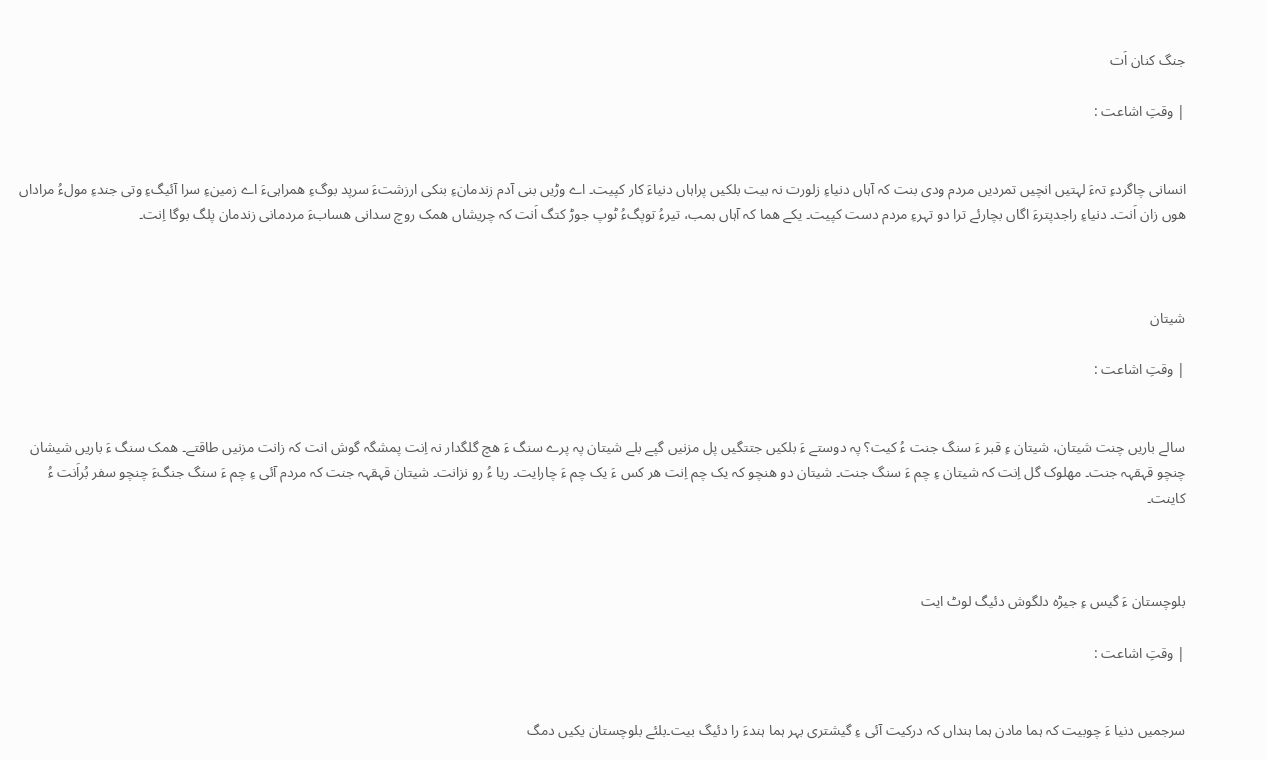جنگ کنان اَت

| وقتِ اشاعت :


انسانی چاگردءِ تہءَ لہتیں انچیں تمردیں مردم ودی بنت کہ آہاں دنیاءِ زلورت نہ بیت بلکیں پراہاں دنیاءَ کار کپیت۔ اے وڑیں بنی آدم زندمانءِ بنکی ارزشتءَ سرپد بوگءِ ھمراہیءَ اے زمینءِ سرا آئیگءِ وتی جندءِ مولءُ مراداں ھوں زان اَنت۔ دنیاءِ راجدپترءَ اگاں بچارئے ترا دو تہرءِ مردم دست کپیت۔ یکے ھما کہ آہاں بمب، تیرءُ توپگءُ ٹوپ جوڑ کتگ اَنت کہ چریشاں ھمک روچ سدانی ھسابءَ مردمانی زندمان پلگ بوگا اِنت۔



شیتان

| وقتِ اشاعت :


سالے باریں چنت شیتان، شیتان ءِ قبر ءَ سنگ جنت ءُ کیت؟ پہ دوستے ءَ بلکیں جتتگیں پل مزنیں گپے بلے شیتان پہ پرے سنگ ءَ ھچ گلگدار نہ اِنت پمشگہ گوش انت کہ زانت مزنیں طاقتے۔ ھمک سنگ ءَ باریں شیشان چنچو قہقہہ جنت۔ مھلوک گل اِنت کہ شیتان ءِ چم ءَ سنگ جنت۔ شیتان دو ھنچو کہ یک چم اِنت ھر کس ءَ یک چم ءَ چارایت۔ ریا ءُ رو نزانت۔ شیتان قہقہہ جنت کہ مردم آئی ءِ چم ءَ سنگ جنگءَ چنچو سفر بُراَنت ءُ کاینت۔



بلوچستان ءَ گیس ءِ جیڑہ دلگوش دئیگ لوٹ ایت

| وقتِ اشاعت :


سرجمیں دنیا ءَ چوبیت کہ ہما مادن ہما ہنداں کہ درکیت آئی ءِ گیشتری بہر ہما ہندءَ را دئیگ بیت۔بلئے بلوچستان یکیں دمگ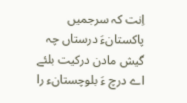اِنت کہ سرجمیں پاکستانءَ درستاں چہ گیش مادن درکیت بلئے اے درچ ءَ بلوچستانء را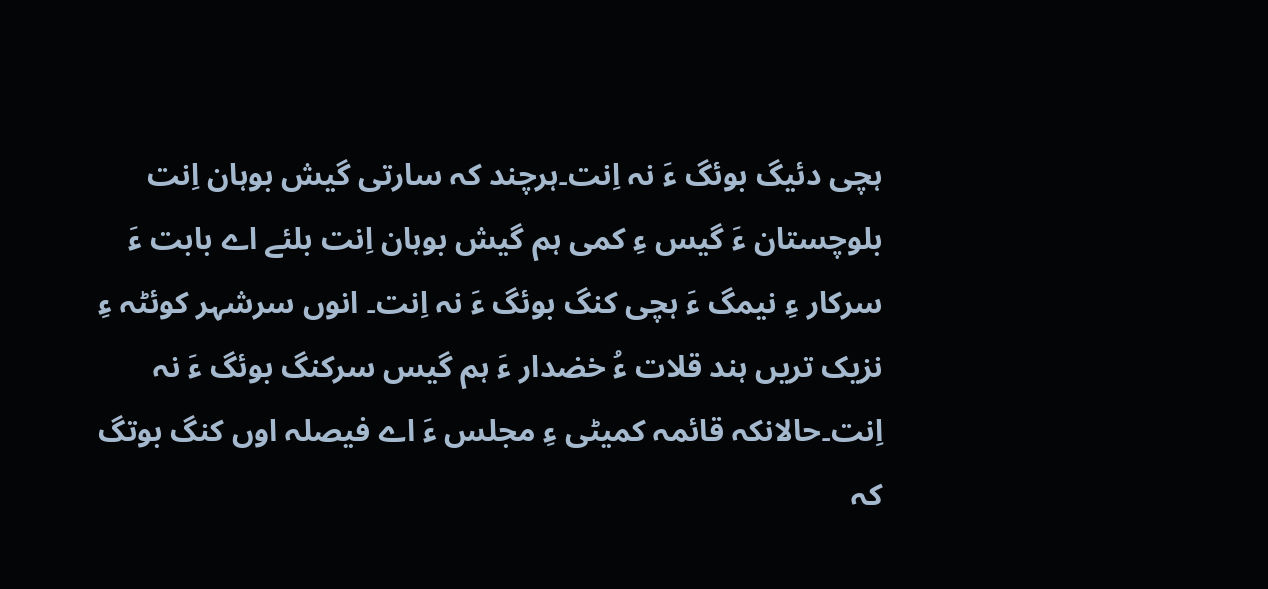ہچی دئیگ بوئگ ءَ نہ اِنت۔ہرچند کہ سارتی گیش بوہان اِنت بلوچستان ءَ گیس ءِ کمی ہم گیش بوہان اِنت بلئے اے بابت ءَ سرکار ءِ نیمگ ءَ ہچی کنگ بوئگ ءَ نہ اِنت۔ انوں سرشہر کوئٹہ ءِ نزیک تریں ہند قلات ءُ خضدار ءَ ہم گیس سرکنگ بوئگ ءَ نہ اِنت۔حالانکہ قائمہ کمیٹی ءِ مجلس ءَ اے فیصلہ اوں کنگ بوتگ کہ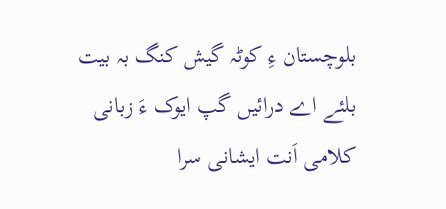بلوچستان ءِ کوٹہ گیش کنگ بہ بیت بلئے اے درائیں گپ ایوک ءَ زبانی کلامی اَنت ایشانی سرا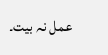عمل نہ بیت۔